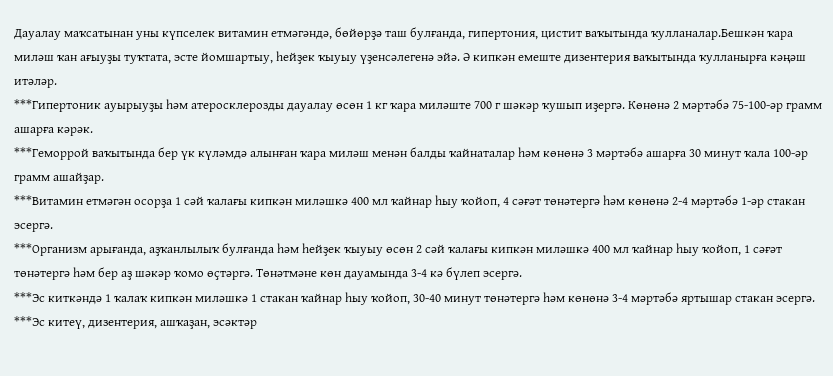Дауалау маҡсатынан уны күпселек витамин етмәгәндә, бөйөрҙә таш булғанда, гипертония, цистит ваҡытында ҡулланалар.Бешкән ҡара миләш ҡан ағыуҙы туҡтата, эсте йомшартыу, һейҙек ҡыуыу үҙенсәлегенә эйә. Ә кипкән емеште дизентерия ваҡытында ҡулланырға кәңәш итәләр.
***Гипертоник ауырыуҙы һәм атеросклерозды дауалау өсөн 1 кг ҡара миләште 700 г шәкәр ҡушып иҙергә. Көнөнә 2 мәртәбә 75-100-әр грамм ашарға кәрәк.
***Геморрой ваҡытында бер үк күләмдә алынған ҡара миләш менән балды ҡайнаталар һәм көнөнә 3 мәртәбә ашарға 30 минут ҡала 100-әр грамм ашайҙар.
***Витамин етмәгән осорҙа 1 сәй ҡалағы кипкән миләшкә 400 мл ҡайнар һыу ҡойоп, 4 сәғәт төнәтергә һәм көнөнә 2-4 мәртәбә 1-әр стакан эсергә.
***Организм арығанда, аҙҡанлылыҡ булғанда һәм һейҙек ҡыуыу өсөн 2 сәй ҡалағы кипкән миләшкә 400 мл ҡайнар һыу ҡойоп, 1 сәғәт төнәтергә һәм бер аҙ шәкәр ҡомо өҫтәргә. Төнәтмәне көн дауамында 3-4 кә бүлеп эсергә.
***Эс киткәндә 1 ҡалаҡ кипкән миләшкә 1 стакан ҡайнар һыу ҡойоп, 30-40 минут төнәтергә һәм көнөнә 3-4 мәртәбә яртышар стакан эсергә.
***Эс китеү, дизентерия, ашҡаҙан, эсәктәр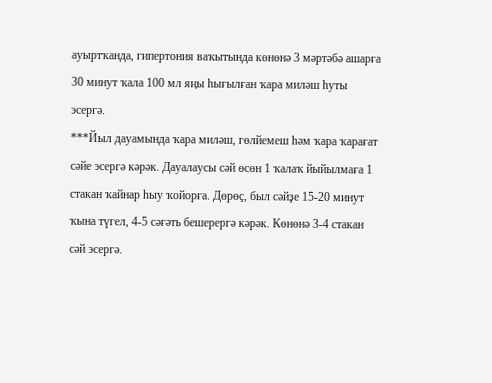ауыртҡанда, гипертония ваҡытында көнөнә 3 мәртәбә ашарға 30 минут ҡала 100 мл яңы һығылған ҡара миләш һуты эсергә.
***Йыл дауамында ҡара миләш, гөлйемеш һәм ҡара ҡарағат сәйе эсергә кәрәк. Дауалаусы сәй өсөн 1 ҡалаҡ йыйылмаға 1 стакан ҡайнар һыу ҡойорға. Дөрөҫ, был сәйҙе 15-20 минут ҡына түгел, 4-5 сәғәть бешерергә кәрәк. Көнөнә 3-4 стакан сәй эсергә.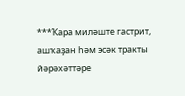***Ҡара миләште гастрит, ашҡаҙан һәм эсәк тракты йәрәхәттәре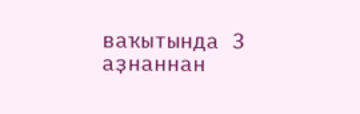ваҡытында 3 аҙнаннан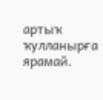артыҡ ҡулланырға ярамай.